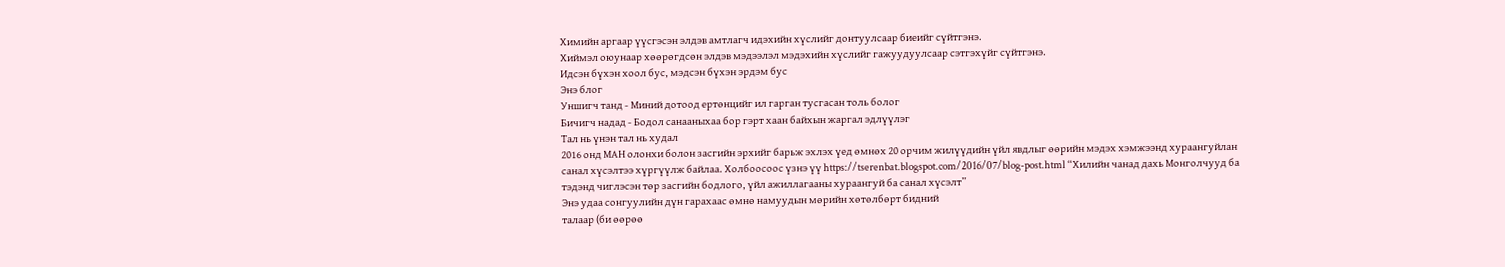Химийн аргаар үүсгэсэн элдэв амтлагч идэхийн хүслийг донтуулсаар биеийг сүйтгэнэ.
Хиймэл оюунаар хөөрөгдсөн элдэв мэдээлэл мэдэхийн хүслийг гажуудуулсаар сэтгэхүйг сүйтгэнэ.
Идсэн бүхэн хоол бус, мэдсэн бүхэн эрдэм бус
Энэ блог
Уншигч танд - Миний дотоод ертөнцийг ил гарган тусгасан толь болог
Бичигч надад - Бодол санааныхаа бор гэрт хаан байхын жаргал эдлүүлэг
Тал нь үнэн тал нь худал
2016 онд МАН олонхи болон засгийн эрхийг барьж эхлэх үед өмнөх 20 орчим жилүүдийн үйл явдлыг өөрийн мэдэх хэмжээнд хураангуйлан санал хүсэлтээ хүргүүлж байлаа. Холбоосоос үзнэ үү https://tserenbat.blogspot.com/2016/07/blog-post.html “Хилийн чанад дахь Монголчууд ба тэдэнд чиглэсэн төр засгийн бодлого, үйл ажиллагааны хураангуй ба санал хүсэлт”
Энэ удаа сонгуулийн дүн гарахаас өмнө намуудын мөрийн хөтөлбөрт бидний
талаар (би өөрөө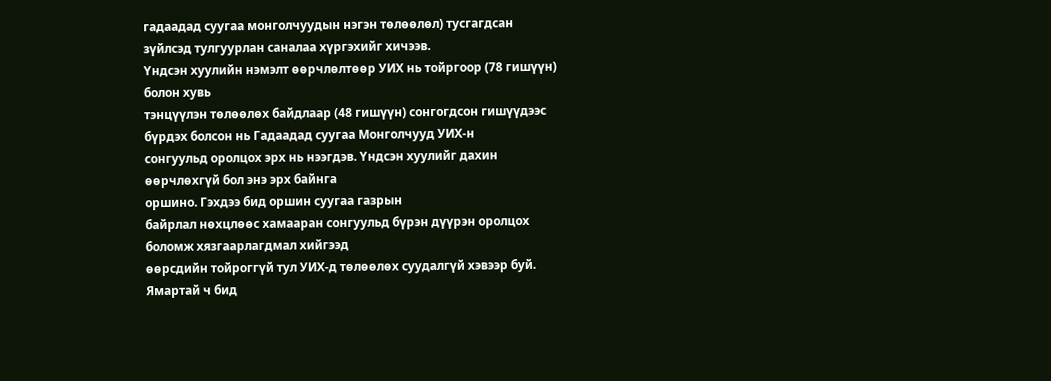гадаадад суугаа монголчуудын нэгэн төлөөлөл) тусгагдсан
зүйлсэд тулгуурлан саналаа хүргэхийг хичээв.
Үндсэн хуулийн нэмэлт өөрчлөлтөөр УИХ нь тойргоор (78 гишүүн) болон хувь
тэнцүүлэн төлөөлөх байдлаар (48 гишүүн) сонгогдсон гишүүдээс бүрдэх болсон нь Гадаадад суугаа Монголчууд УИХ-н
сонгуульд оролцох эрх нь нээгдэв. Үндсэн хуулийг дахин өөрчлөхгүй бол энэ эрх байнга
оршино. Гэхдээ бид оршин суугаа газрын
байрлал нөхцлөөс хамааран сонгуульд бүрэн дүүрэн оролцох боломж хязгаарлагдмал хийгээд
өөрсдийн тойроггүй тул УИХ-д төлөөлөх суудалгүй хэвээр буй. Ямартай ч бид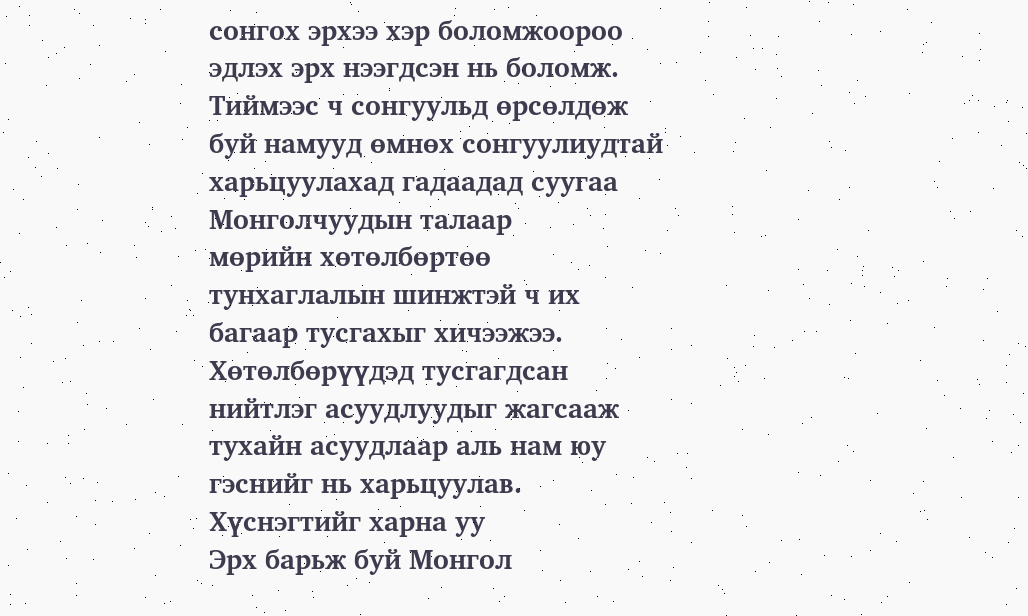сонгох эрхээ хэр боломжоороо эдлэх эрх нээгдсэн нь боломж. Тиймээс ч сонгуульд өрсөлдөж
буй намууд өмнөх сонгуулиудтай харьцуулахад гадаадад суугаа Монголчуудын талаар
мөрийн хөтөлбөртөө тунхаглалын шинжтэй ч их багаар тусгахыг хичээжээ.
Хөтөлбөрүүдэд тусгагдсан нийтлэг асуудлуудыг жагсааж тухайн асуудлаар аль нам юу гэснийг нь харьцуулав. Хүснэгтийг харна уу
Эрх барьж буй Монгол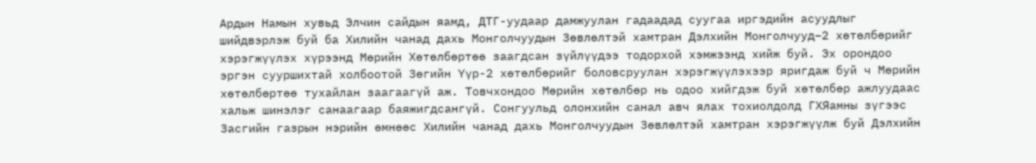Ардын Намын хувьд Элчин сайдын яамд, ДТГ-уудаар дамжуулан гадаадад суугаа иргэдийн асуудлыг шийдвэрлэж буй ба Хилийн чанад дахь Монголчуудын Зөвлөлтэй хамтран Дэлхийн Монголчууд–2 хөтөлбөрийг хэрэгжүүлэх хүрээнд Мөрийн Хөтөлбөртөө заагдсан зүйлүүдээ тодорхой хэмжээнд хийж буй. Эх орондоо эргэн сууршихтай холбоотой Зөгийн Үүр-2 хөтөлбөрийг боловсруулан хэрэгжүүлэхээр яригдаж буй ч Мөрийн хөтөлбөртөө тухайлан заагаагүй аж. Товчхондоо Мөрийн хөтөлбөр нь одоо хийгдэж буй хөтөлбөр ажлуудаас хальж шинэлэг санаагаар баяжигдсангүй. Сонгуульд олонхийн санал авч ялах тохиолдолд ГХЯамны зүгээс Засгийн газрын нэрийн өмнөөс Хилийн чанад дахь Монголчуудын Зөвлөлтэй хамтран хэрэгжүүлж буй Дэлхийн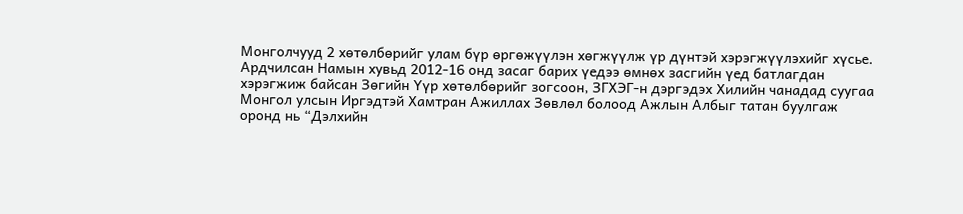Монголчууд 2 хөтөлбөрийг улам бүр өргөжүүлэн хөгжүүлж үр дүнтэй хэрэгжүүлэхийг хүсье.
Ардчилсан Намын хувьд 2012-16 онд засаг барих үедээ өмнөх засгийн үед батлагдан хэрэгжиж байсан Зөгийн Үүр хөтөлбөрийг зогсоон, ЗГХЭГ-н дэргэдэх Хилийн чанадад суугаа Монгол улсын Иргэдтэй Хамтран Ажиллах Зөвлөл болоод Ажлын Албыг татан буулгаж оронд нь “Дэлхийн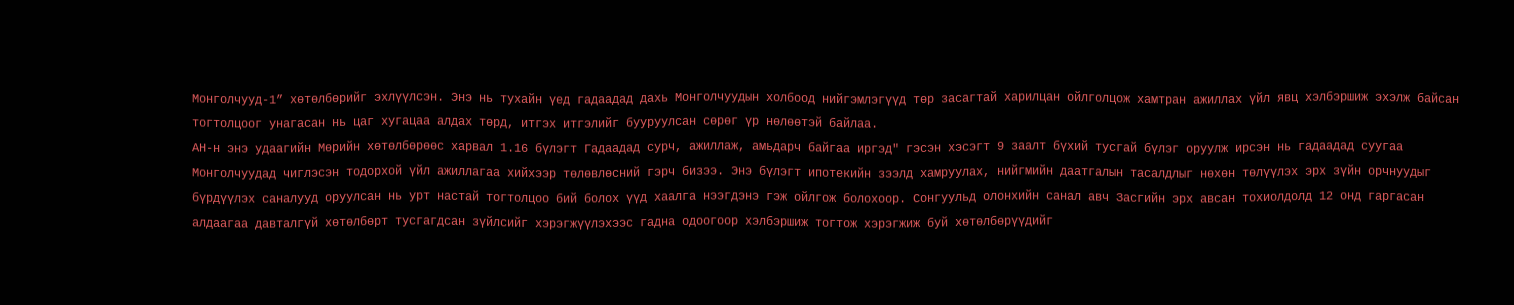Монголчууд-1” хөтөлбөрийг эхлүүлсэн. Энэ нь тухайн үед гадаадад дахь Монголчуудын холбоод нийгэмлэгүүд төр засагтай харилцан ойлголцож хамтран ажиллах үйл явц хэлбэршиж эхэлж байсан тогтолцоог унагасан нь цаг хугацаа алдах төрд, итгэх итгэлийг бууруулсан сөрөг үр нөлөөтэй байлаа.
АН-н энэ удаагийн Мөрийн хөтөлбөрөөс харвал 1.16 бүлэгт Гадаадад сурч, ажиллаж, амьдарч байгаа иргэд" гэсэн хэсэгт 9 заалт бүхий тусгай бүлэг оруулж ирсэн нь гадаадад суугаа Монголчуудад чиглэсэн тодорхой үйл ажиллагаа хийхээр төлөвлөсний гэрч бизээ. Энэ бүлэгт ипотекийн зээлд хамруулах, нийгмийн даатгалын тасалдлыг нөхөн төлүүлэх эрх зүйн орчнуудыг бүрдүүлэх саналууд оруулсан нь урт настай тогтолцоо бий болох үүд хаалга нээгдэнэ гэж ойлгож болохоор. Сонгуульд олонхийн санал авч Засгийн эрх авсан тохиолдолд 12 онд гаргасан алдаагаа давталгүй хөтөлбөрт тусгагдсан зүйлсийг хэрэгжүүлэхээс гадна одоогоор хэлбэршиж тогтож хэрэгжиж буй хөтөлбөрүүдийг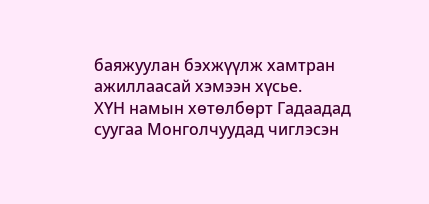баяжуулан бэхжүүлж хамтран ажиллаасай хэмээн хүсье.
ХҮН намын хөтөлбөрт Гадаадад
суугаа Монголчуудад чиглэсэн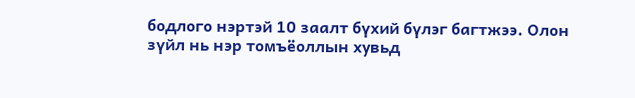бодлого нэртэй 10 заалт бүхий бүлэг багтжээ. Олон
зүйл нь нэр томъёоллын хувьд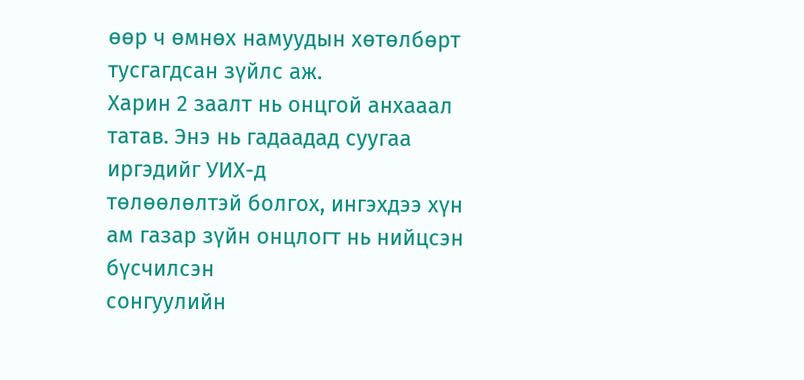өөр ч өмнөх намуудын хөтөлбөрт тусгагдсан зүйлс аж.
Харин 2 заалт нь онцгой анхааал татав. Энэ нь гадаадад суугаа иргэдийг УИХ-д
төлөөлөлтэй болгох, ингэхдээ хүн ам газар зүйн онцлогт нь нийцсэн бүсчилсэн
сонгуулийн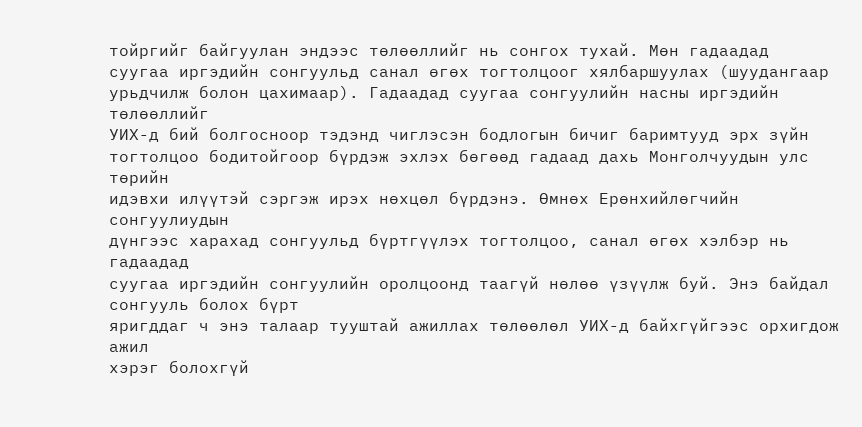тойргийг байгуулан эндээс төлөөллийг нь сонгох тухай. Мөн гадаадад
суугаа иргэдийн сонгуульд санал өгөх тогтолцоог хялбаршуулах (шуудангаар
урьдчилж болон цахимаар). Гадаадад суугаа сонгуулийн насны иргэдийн төлөөллийг
УИХ-д бий болгосноор тэдэнд чиглэсэн бодлогын бичиг баримтууд эрх зүйн
тогтолцоо бодитойгоор бүрдэж эхлэх бөгөөд гадаад дахь Монголчуудын улс төрийн
идэвхи илүүтэй сэргэж ирэх нөхцөл бүрдэнэ. Өмнөх Ерөнхийлөгчийн сонгуулиудын
дүнгээс харахад сонгуульд бүртгүүлэх тогтолцоо, санал өгөх хэлбэр нь гадаадад
суугаа иргэдийн сонгуулийн оролцоонд таагүй нөлөө үзүүлж буй. Энэ байдал сонгууль болох бүрт
яригддаг ч энэ талаар тууштай ажиллах төлөөлөл УИХ-д байхгүйгээс орхигдож ажил
хэрэг болохгүй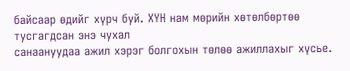байсаар өдийг хүрч буй. ХҮН нам мөрийн хөтөлбөртөө тусгагдсан энэ чухал
санаануудаа ажил хэрэг болгохын төлөө ажиллахыг хүсье.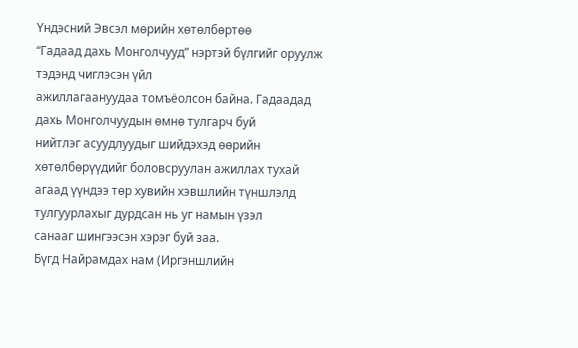Үндэсний Эвсэл мөрийн хөтөлбөртөө
“Гадаад дахь Монголчууд” нэртэй бүлгийг оруулж тэдэнд чиглэсэн үйл
ажиллагаануудаа томъёолсон байна. Гадаадад дахь Монголчуудын өмнө тулгарч буй
нийтлэг асуудлуудыг шийдэхэд өөрийн хөтөлбөрүүдийг боловсруулан ажиллах тухай
агаад үүндээ төр хувийн хэвшлийн түншлэлд тулгуурлахыг дурдсан нь уг намын үзэл
санааг шингээсэн хэрэг буй заа.
Бүгд Найрамдах нам (Иргэншлийн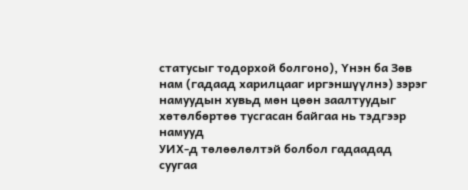статусыг тодорхой болгоно), Үнэн ба Зөв нам (гадаад харилцааг иргэншүүлнэ) зэрэг
намуудын хувьд мөн цөөн заалтуудыг хөтөлбөртөө тусгасан байгаа нь тэдгээр намууд
УИХ-д төлөөлөлтэй болбол гадаадад суугаа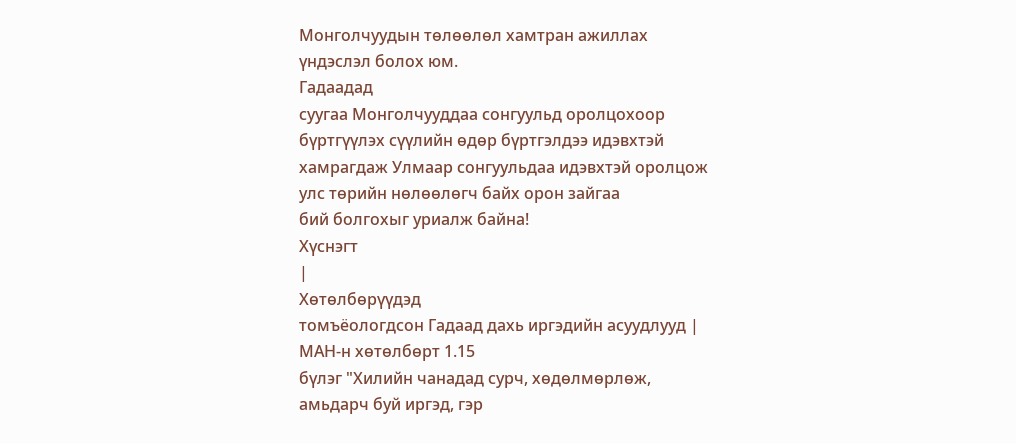Монголчуудын төлөөлөл хамтран ажиллах
үндэслэл болох юм.
Гадаадад
суугаа Монголчууддаа сонгуульд оролцохоор бүртгүүлэх сүүлийн өдөр бүртгэлдээ идэвхтэй
хамрагдаж Улмаар сонгуульдаа идэвхтэй оролцож улс төрийн нөлөөлөгч байх орон зайгаа
бий болгохыг уриалж байна!
Хүснэгт
|
Хөтөлбөрүүдэд
томъёологдсон Гадаад дахь иргэдийн асуудлууд |
МАН-н хөтөлбөрт 1.15
бүлэг "Хилийн чанадад сурч, хөдөлмөрлөж, амьдарч буй иргэд, гэр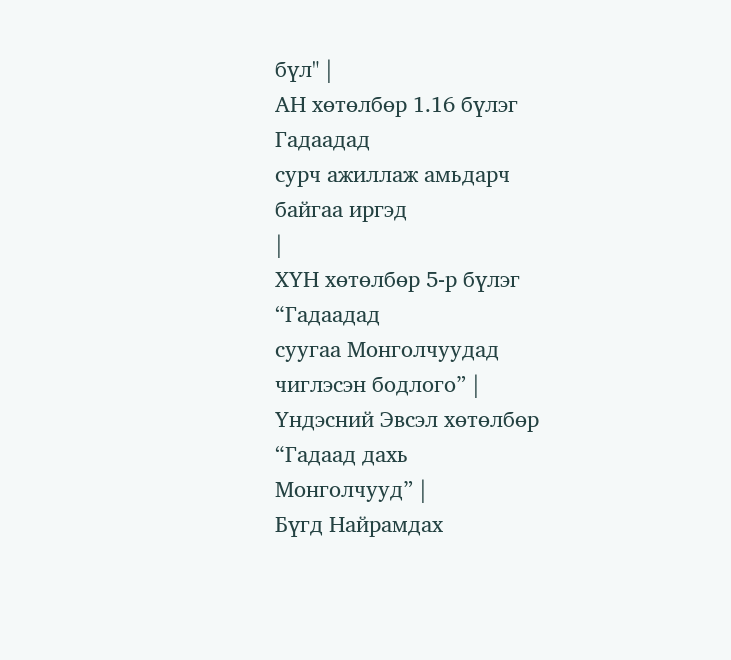бүл" |
АН хөтөлбөр 1.16 бүлэг Гадаадад
сурч ажиллаж амьдарч байгаа иргэд
|
ХҮН хөтөлбөр 5-р бүлэг “Гадаадад
суугаа Монголчуудад чиглэсэн бодлого” |
Үндэсний Эвсэл хөтөлбөр “Гадаад дахь
Монголчууд” |
Бүгд Найрамдах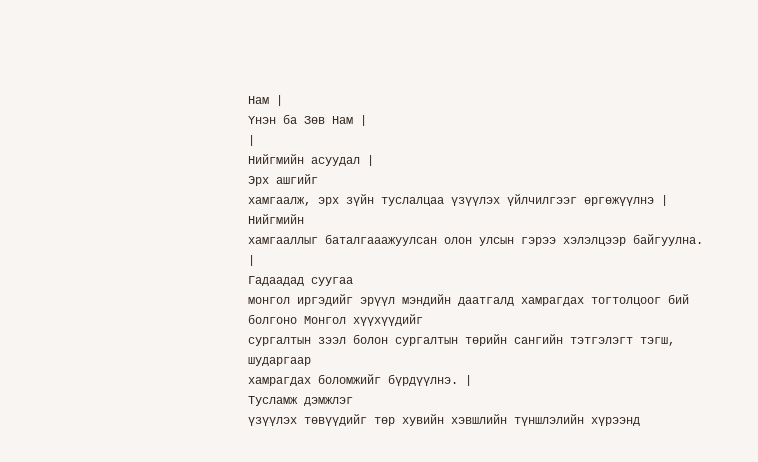Нам |
Үнэн ба Зөв Нам |
|
Нийгмийн асуудал |
Эрх ашгийг
хамгаалж, эрх зүйн туслалцаа үзүүлэх үйлчилгээг өргөжүүлнэ |
Нийгмийн
хамгааллыг баталгааажуулсан олон улсын гэрээ хэлэлцээр байгуулна. |
Гадаадад суугаа
монгол иргэдийг эрүүл мэндийн даатгалд хамрагдах тогтолцоог бий болгоно Монгол хүүхүүдийг
сургалтын зээл болон сургалтын төрийн сангийн тэтгэлэгт тэгш, шударгаар
хамрагдах боломжийг бүрдүүлнэ. |
Тусламж дэмжлэг
үзүүлэх төвүүдийг төр хувийн хэвшлийн түншлэлийн хүрээнд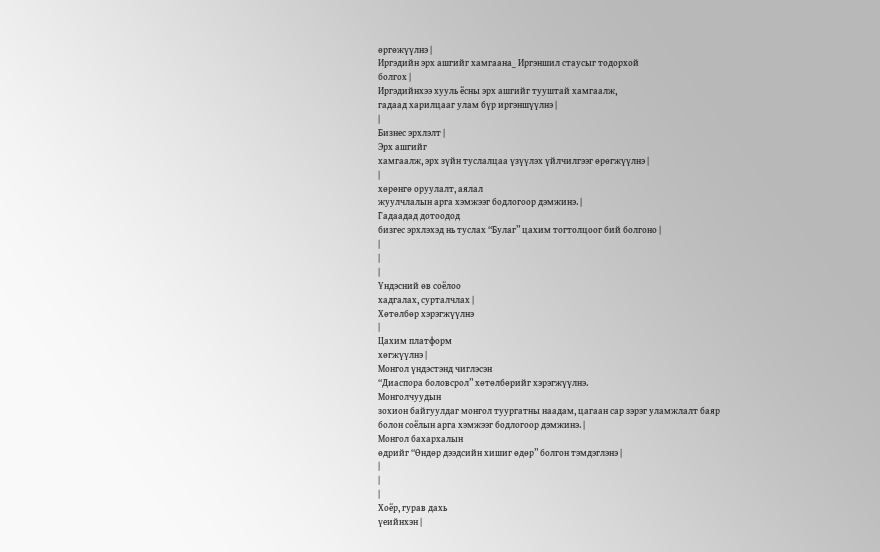өргөжүүлнэ |
Иргэдийн эрх ашгийг хамгаана_ Иргэншил стаусыг тодорхой
болгох |
Иргэдийнхээ хууль ёсны эрх ашгийг тууштай хамгаалж,
гадаад харилцааг улам бүр иргэншүүлнэ |
|
Бизнес эрхлэлт |
Эрх ашгийг
хамгаалж, эрх зүйн туслалцаа үзүүлэх үйлчилгээг өрөгжүүлнэ |
|
хөрөнгө оруулалт, аялал
жуулчлалын арга хэмжээг бодлогоор дэмжинэ. |
Гадаадад дотоодод
бизгес эрхлэхэд нь туслах “Булаг” цахим тогтолцоог бий болгоно |
|
|
|
Үндэсний өв соёлоо
хадгалах, сурталчлах |
Хөтөлбөр хэрэгжүүлнэ
|
Цахим платформ
хөгжүүлнэ |
Монгол үндэстэнд чиглэсэн
“Диаспора боловсрол” хөтөлбөрийг хэрэгжүүлнэ.
Монголчуудын
зохион байгуулдаг монгол туургатны наадам, цагаан сар зэрэг уламжлалт баяр
болон соёлын арга хэмжээг бодлогоор дэмжинэ. |
Монгол бахархалын
өдрийг “Өндөр дээдсийн хишиг өдөр” болгон тэмдэглэнэ |
|
|
|
Хоёр, гурав дахь
үеийнхэн |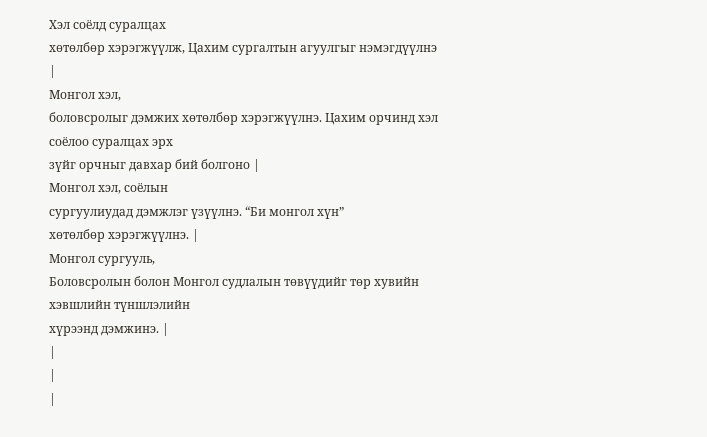Хэл соёлд суралцах
хөтөлбөр хэрэгжүүлж, Цахим сургалтын агуулгыг нэмэгдүүлнэ |
Монгол хэл,
боловсролыг дэмжих хөтөлбөр хэрэгжүүлнэ. Цахим орчинд хэл соёлоо суралцах эрх
зүйг орчныг давхар бий болгоно |
Монгол хэл, соёлын
сургуулиудад дэмжлэг үзүүлнэ. “Би монгол хүн”
хөтөлбөр хэрэгжүүлнэ. |
Монгол сургууль,
Боловсролын болон Монгол судлалын төвүүдийг төр хувийн хэвшлийн түншлэлийн
хүрээнд дэмжинэ. |
|
|
|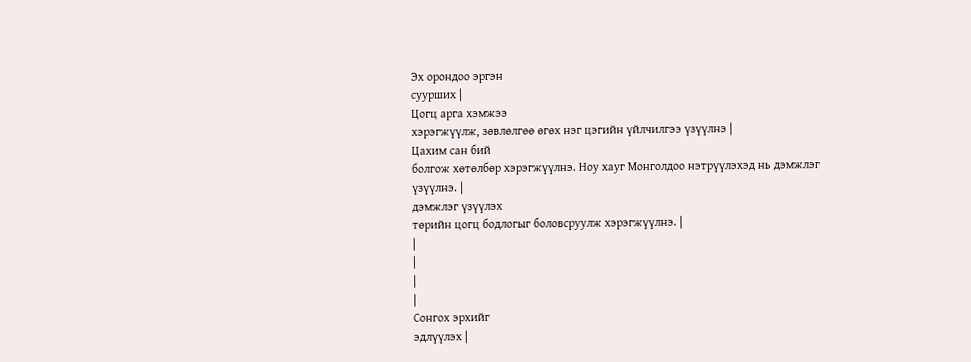Эх орондоо эргэн
суурших |
Цогц арга хэмжээ
хэрэгжүүлж, зөвлөлгөө өгөх нэг цэгийн үйлчилгээ үзүүлнэ |
Цахим сан бий
болгож хөтөлбөр хэрэгжүүлнэ. Ноу хауг Монголдоо нэтрүүлэхэд нь дэмжлэг
үзүүлнэ. |
дэмжлэг үзүүлэх
төрийн цогц бодлогыг боловсруулж хэрэгжүүлнэ. |
|
|
|
|
Сонгох эрхийг
эдлүүлэх |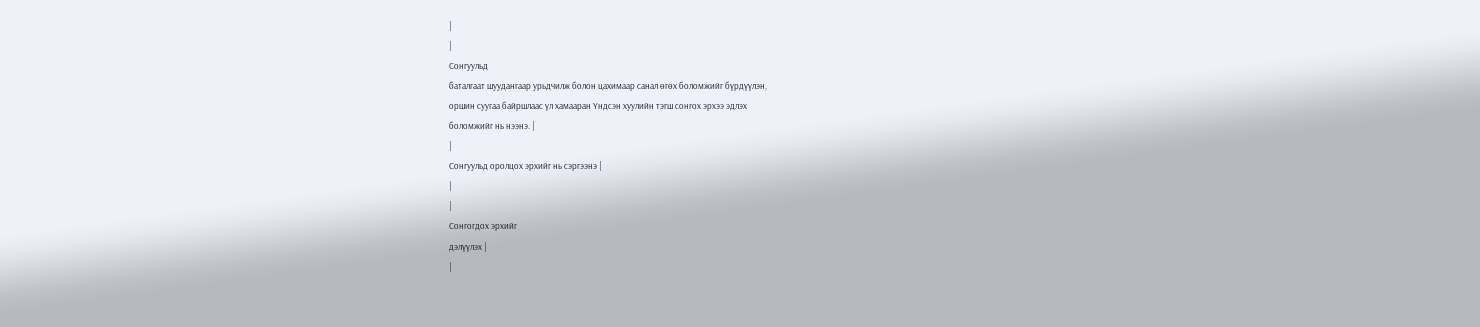|
|
Сонгуульд
баталгаат шуудангаар урьдчилж болон цахимаар санал өгөх боломжийг бүрдүүлэн,
оршин суугаа байршлаас үл хамааран Үндсэн хуулийн тэгш сонгох эрхээ эдлэх
боломжийг нь нээнэ. |
|
Сонгуульд оролцох эрхийг нь сэргээнэ |
|
|
Сонгогдох эрхийг
дэлүүлэх |
|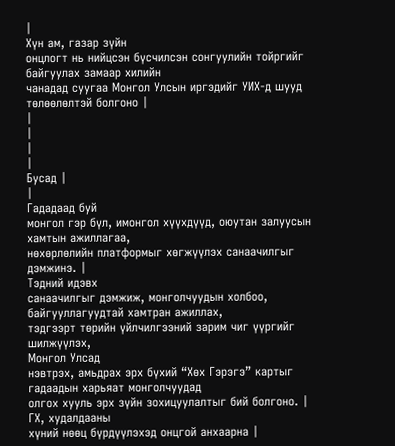|
Хүн ам, газар зүйн
онцлогт нь нийцсэн бүсчилсэн сонгуулийн тойргийг байгуулах замаар хилийн
чанадад суугаа Монгол Улсын иргэдийг УИХ-д шууд төлөөлөлтэй болгоно |
|
|
|
|
Бусад |
|
Гададаад буй
монгол гэр бүл, имонгол хүүхдүүд, оюутан залуусын хамтын ажиллагаа,
нөхөрлөлийн платформыг хөгжүүлэх санаачилгыг дэмжинэ. |
Тэдний идэвх
санаачилгыг дэмжиж, монголчуудын холбоо, байгууллагуудтай хамтран ажиллах,
тэдгээрт төрийн үйлчилгээний зарим чиг үүргийг шилжүүлэх,
Монгол Улсад
нэвтрэх, амьдрах эрх бүхий “Хөх Гэрэгэ” картыг гадаадын харьяат монголчуудад
олгох хууль эрх зүйн зохицуулалтыг бий болгоно. |
ГХ, худалдааны
хүний нөөц бүрдүүлэхэд онцгой анхаарна |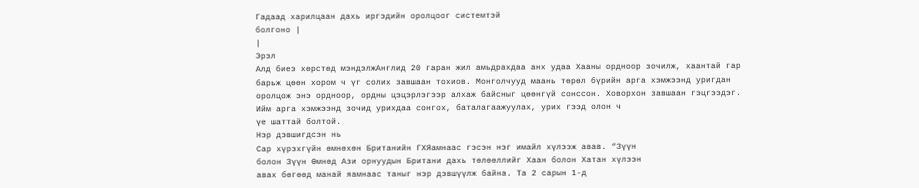Гадаад харилцаан дахь иргэдийн оролцоог системтэй
болгоно |
|
Эрэл
Алд биеэ хөрстөд мэндэлжАнглид 20 гаран жил амьдрахдаа анх удаа Хааны ордноор зочилж, хаантай гар барьж цөөн хором ч үг солих завшаан тохиов. Монголчууд маань төрөл бүрийн арга хэмжээнд уригдан оролцож энэ ордноор, ордны цэцэрлэгээр алхаж байсныг цөөнгүй сонссон. Ховорхон завшаан гэцгээдэг.
Ийм арга хэмжээнд зочид урихдаа сонгох, баталагаажуулах, урих гээд олон ч
үе шаттай болтой.
Нэр дэвшигдсэн нь
Сар хүрэхгүйн өмнөхөн Британийн ГХЯамнаас гэсэн нэг имайл хүлээж авав. “Зүүн
болон Зүүн Өмнөд Ази орнуудын Британи дахь төлөөллийг Хаан болон Хатан хүлээн
авах бөгөөд манай яамнаас таныг нэр дэвшүүлж байна. Та 2 сарын 1-д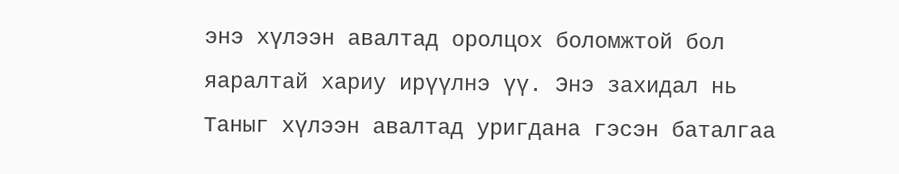энэ хүлээн авалтад оролцох боломжтой бол
яаралтай хариу ирүүлнэ үү. Энэ захидал нь
Таныг хүлээн авалтад уригдана гэсэн баталгаа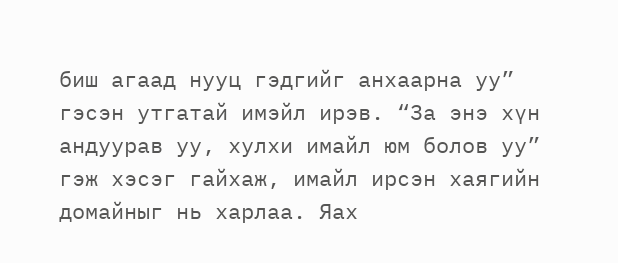биш агаад нууц гэдгийг анхаарна уу”
гэсэн утгатай имэйл ирэв. “За энэ хүн андуурав уу, хулхи имайл юм болов уу”
гэж хэсэг гайхаж, имайл ирсэн хаягийн домайныг нь харлаа. Яах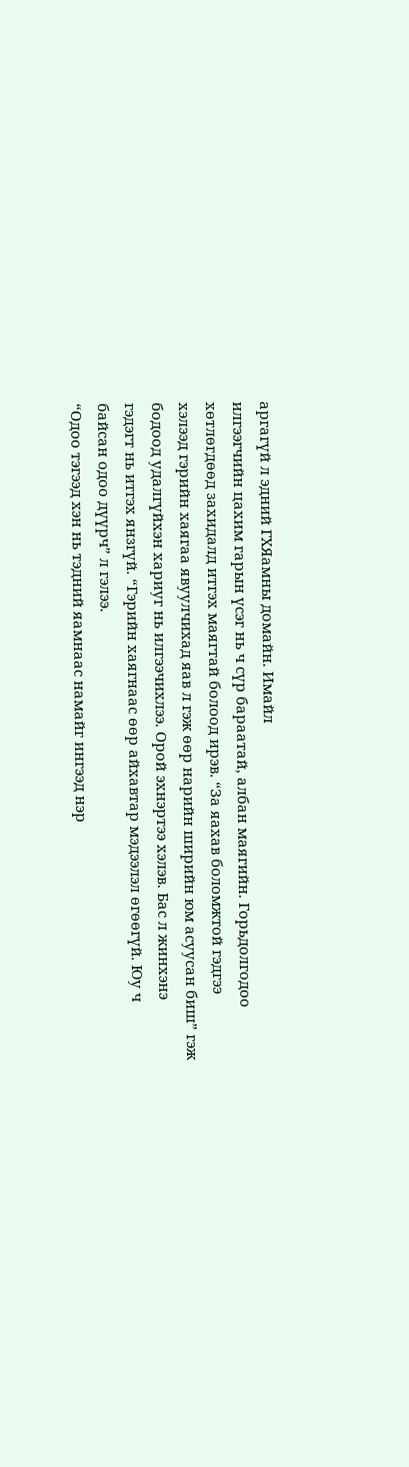аргагүй л эдний ГХЯамны домайн. Имайл
илгээгчийн цахим гарын үсэг нь ч сүр бараатай, албан маягийн. Горьдолгодоо
хөтлөгдөөд захидалд итгэх маягтай болоод ирэв. “За яахав боломжтой гэдгээ
хэлээд гэрийн хаягаа явуулчихад яав л гэж өөр нарийн ширийн юм асуусан биш” гэж
бодоод удалгүйхэн хариуг нь илгээчихлээ. Орой эхнэртээ хэлэв. Бас л жинхэнэ
гэдэгт нь итгэх янзгүй. “Гэрийн хаягнаас өөр айхавтар мэдээлэл өгөөгүй. Юу ч
байсан одоо дүүрч” л гэлээ.
“Одоо тэгээд хэн нь тэдний яамнаас намайг ингээд нэр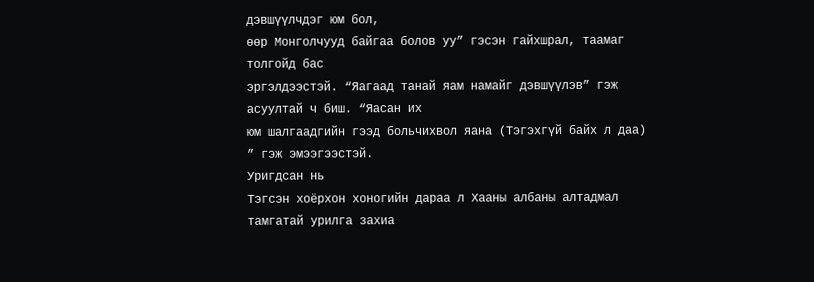дэвшүүлчдэг юм бол,
өөр Монголчууд байгаа болов уу” гэсэн гайхшрал, таамаг толгойд бас
эргэлдээстэй. “Яагаад танай яам намайг дэвшүүлэв” гэж асуултай ч биш. “Яасан их
юм шалгаадгийн гээд больчихвол яана (Тэгэхгүй байх л даа) ” гэж эмээгээстэй.
Уригдсан нь
Тэгсэн хоёрхон хоногийн дараа л Хааны албаны алтадмал тамгатай урилга захиа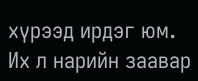хүрээд ирдэг юм. Их л нарийн заавар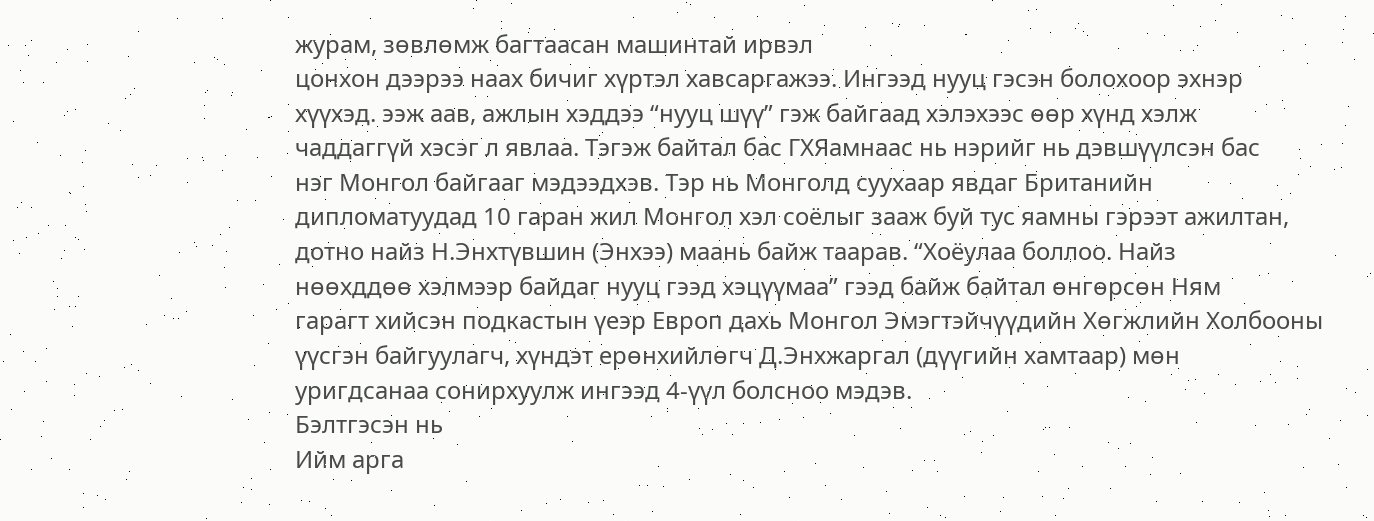журам, зөвлөмж багтаасан машинтай ирвэл
цонхон дээрээ наах бичиг хүртэл хавсаргажээ. Ингээд нууц гэсэн болохоор эхнэр
хүүхэд. ээж аав, ажлын хэддээ “нууц шүү” гэж байгаад хэлэхээс өөр хүнд хэлж
чаддаггүй хэсэг л явлаа. Тэгэж байтал бас ГХЯамнаас нь нэрийг нь дэвшүүлсэн бас
нэг Монгол байгааг мэдээдхэв. Тэр нь Монголд суухаар явдаг Британийн
дипломатуудад 10 гаран жил Монгол хэл соёлыг зааж буй тус яамны гэрээт ажилтан,
дотно найз Н.Энхтүвшин (Энхээ) маань байж таарав. “Хоёулаа боллоо. Найз
нөөхддөө хэлмээр байдаг нууц гээд хэцүүмаа” гээд байж байтал өнгөрсөн Ням
гарагт хийсэн подкастын үеэр Европ дахь Монгол Эмэгтэйчүүдийн Хөгжлийн Холбооны
үүсгэн байгуулагч, хүндэт ерөнхийлөгч Д.Энхжаргал (дүүгийн хамтаар) мөн
уригдсанаа сонирхуулж ингээд 4-үүл болсноо мэдэв.
Бэлтгэсэн нь
Ийм арга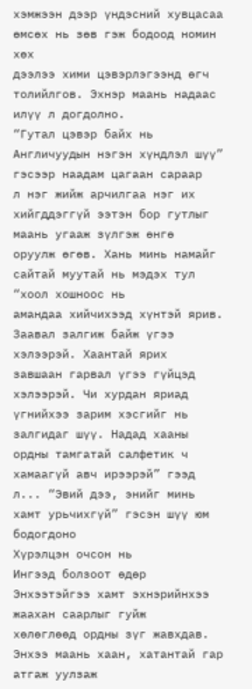хэмжээн дээр үндэсний хувцасаа өмсөх нь зөв гэж бодоод номин хөх
дээлээ хими цэвэрлэгээнд өгч толийлгов. Эхнэр маань надаас илүү л догдолно.
“Гутал цэвэр байх нь Англичуудын нэгэн хүндлэл шүү” гэсээр наадам цагаан сараар
л нэг жийж арчилгаа нэг их хийгддэггүй ээтэн бор гутлыг маань угааж зүлгэж өнгө
оруулж өгөв. Хань минь намайг сайтай муутай нь мэдэх тул “хоол хошноос нь
амандаа хийчихээд хүнтэй ярив. Заавал залгиж байж үгээ хэлээрэй. Хаантай ярих
завшаан гарвал үгээ гүйцэд хэлээрэй. Чи хурдан яриад үгнийхээ зарим хэсгийг нь
залгидаг шүү. Надад хааны ордны тамгатай салфетик ч хамаагүй авч ирээрэй” гээд
л... “Эвий дээ, энийг минь хамт урьчихгүй” гэсэн шүү юм бодогдоно
Хүрэлцэн очсон нь
Ингээд болзоот өдөр Энхээтэйгээ хамт эхнэрийнхээ жаахан саарлыг гуйж
хөлөглөөд ордны зүг жавхдав. Энхээ маань хаан, хатантай гар атгаж уулзаж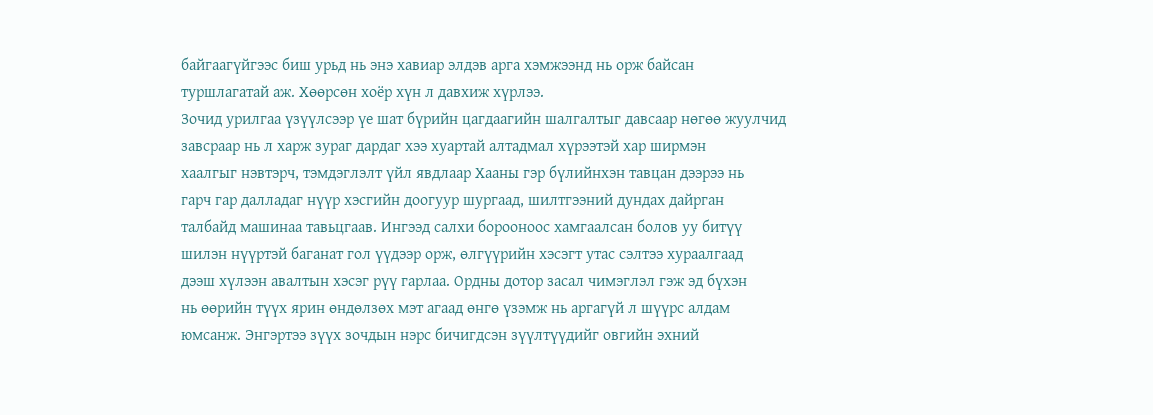байгаагүйгээс биш урьд нь энэ хавиар элдэв арга хэмжээнд нь орж байсан
туршлагатай аж. Хөөрсөн хоёр хүн л давхиж хүрлээ.
Зочид урилгаа үзүүлсээр үе шат бүрийн цагдаагийн шалгалтыг давсаар нөгөө жуулчид
завсраар нь л харж зураг дардаг хээ хуартай алтадмал хүрээтэй хар ширмэн
хаалгыг нэвтэрч, тэмдэглэлт үйл явдлаар Хааны гэр бүлийнхэн тавцан дээрээ нь
гарч гар далладаг нүүр хэсгийн доогуур шургаад, шилтгээний дундах дайрган
талбайд машинаа тавьцгаав. Ингээд салхи борооноос хамгаалсан болов уу битүү
шилэн нүүртэй баганат гол үүдээр орж, өлгүүрийн хэсэгт утас сэлтээ хураалгаад
дээш хүлээн авалтын хэсэг рүү гарлаа. Ордны дотор засал чимэглэл гэж эд бүхэн
нь өөрийн түүх ярин өндөлзөх мэт агаад өнгө үзэмж нь аргагүй л шүүрс алдам
юмсанж. Энгэртээ зүүх зочдын нэрс бичигдсэн зүүлтүүдийг овгийн эхний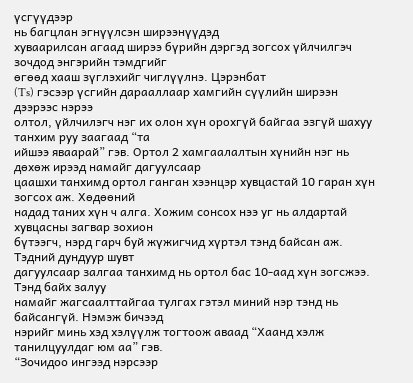үсгүүдээр
нь багцлан эгнүүлсэн ширээнүүдэд
хуваарилсан агаад ширээ бүрийн дэргэд зогсох үйлчилгэч зочдод энгэрийн тэмдгийг
өгөөд хааш зүглэхийг чиглүүлнэ. Цэрэнбат
(Ts) гэсээр үсгийн дарааллаар хамгийн сүүлийн ширээн дээрээс нэрээ
олтол, үйлчилэгч нэг их олон хүн орохгүй байгаа эзгүй шахуу танхим руу заагаад “та
ийшээ яваарай” гэв. Ортол 2 хамгаалалтын хүнийн нэг нь дөхөж ирээд намайг дагуулсаар
цаашхи танхимд ортол ганган хээнцэр хувцастай 10 гаран хүн зогсох аж. Хөдөөний
надад таних хүн ч алга. Хожим сонсох нээ уг нь алдартай хувцасны загвар зохион
бүтээгч, нэрд гарч буй жүжигчид хүртэл тэнд байсан аж. Тэдний дундуур шувт
дагуулсаар залгаа танхимд нь ортол бас 10-аад хүн зогсжээ. Тэнд байх залуу
намайг жагсаалттайгаа тулгах гэтэл миний нэр тэнд нь байсангүй. Нэмэж бичээд
нэрийг минь хэд хэлүүлж тогтоож аваад “Хаанд хэлж танилцуулдаг юм аа” гэв.
“Зочидоо ингээд нэрсээр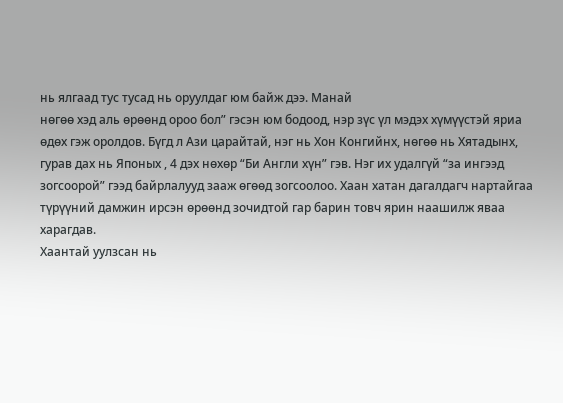нь ялгаад тус тусад нь оруулдаг юм байж дээ. Манай
нөгөө хэд аль өрөөнд ороо бол” гэсэн юм бодоод, нэр зүс үл мэдэх хүмүүстэй яриа
өдөх гэж оролдов. Бүгд л Ази царайтай, нэг нь Хон Конгийнх, нөгөө нь Хятадынх,
гурав дах нь Японых , 4 дэх нөхөр “Би Англи хүн” гэв. Нэг их удалгүй “за ингээд
зогсоорой” гээд байрлалууд зааж өгөөд зогсоолоо. Хаан хатан дагалдагч нартайгаа
түрүүний дамжин ирсэн өрөөнд зочидтой гар барин товч ярин наашилж яваа
харагдав.
Хаантай уулзсан нь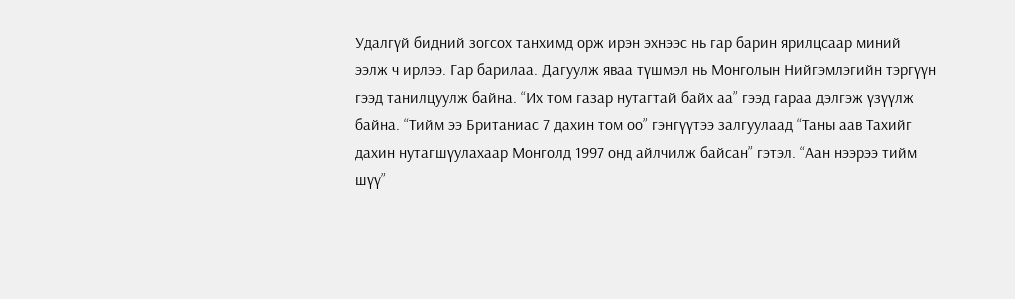Удалгүй бидний зогсох танхимд орж ирэн эхнээс нь гар барин ярилцсаар миний
ээлж ч ирлээ. Гар барилаа. Дагуулж яваа түшмэл нь Монголын Нийгэмлэгийн тэргүүн
гээд танилцуулж байна. “Их том газар нутагтай байх аа” гээд гараа дэлгэж үзүүлж
байна. “Тийм ээ Британиас 7 дахин том оо” гэнгүүтээ залгуулаад “Таны аав Тахийг
дахин нутагшүулахаар Монголд 1997 онд айлчилж байсан” гэтэл. “Аан нээрээ тийм
шүү”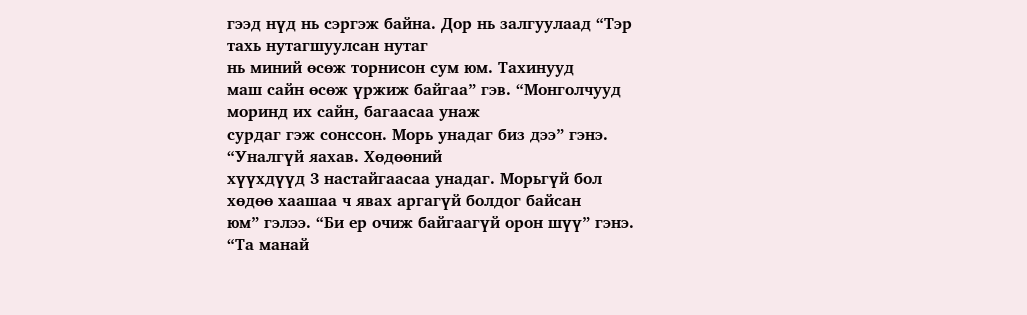гээд нүд нь сэргэж байна. Дор нь залгуулаад “Тэр тахь нутагшуулсан нутаг
нь миний өсөж торнисон сум юм. Тахинууд
маш сайн өсөж үржиж байгаа” гэв. “Монголчууд моринд их сайн, багаасаа унаж
сурдаг гэж сонссон. Морь унадаг биз дээ” гэнэ. “Уналгүй яахав. Хөдөөний
хүүхдүүд 3 настайгаасаа унадаг. Морьгүй бол хөдөө хаашаа ч явах аргагүй болдог байсан
юм” гэлээ. “Би ер очиж байгаагүй орон шүү” гэнэ. “Та манай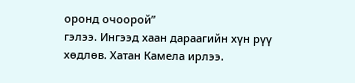оронд очоорой”
гэлээ. Ингээд хаан дараагийн хүн рүү хөдлөв. Хатан Камела ирлээ.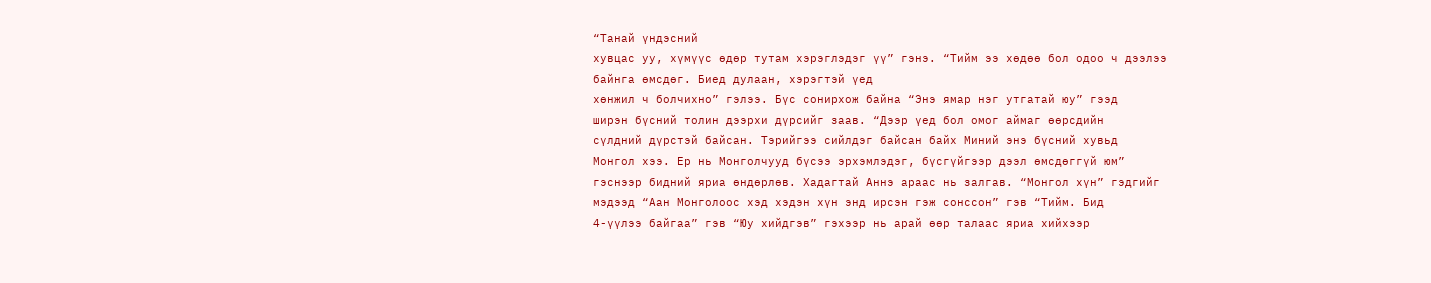“Танай үндэсний
хувцас уу, хүмүүс өдөр тутам хэрэглэдэг үү” гэнэ. “Тийм ээ хөдөө бол одоо ч дээлээ
байнга өмсдөг. Биед дулаан, хэрэгтэй үед
хөнжил ч болчихно” гэлээ. Бүс сонирхож байна “Энэ ямар нэг утгатай юу” гээд
ширэн бүсний толин дээрхи дүрсийг заав. “Дээр үед бол омог аймаг өөрсдийн
сүлдний дүрстэй байсан. Тэрийгээ сийлдэг байсан байх Миний энэ бүсний хувьд
Монгол хээ. Ер нь Монголчууд бүсээ эрхэмлэдэг, бүсгүйгээр дээл өмсдөггүй юм”
гэснээр бидний яриа өндөрлөв. Хадагтай Аннэ араас нь залгав. “Монгол хүн” гэдгийг
мэдээд “Аан Монголоос хэд хэдэн хүн энд ирсэн гэж сонссон” гэв “Тийм. Бид
4-үүлээ байгаа” гэв “Юу хийдгэв” гэхээр нь арай өөр талаас яриа хийхээр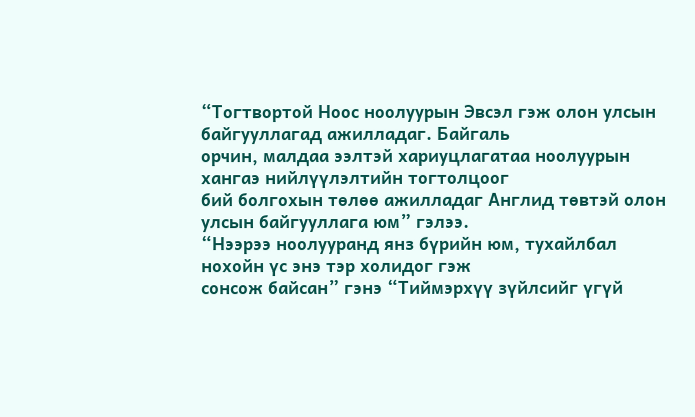“Тогтвортой Ноос ноолуурын Эвсэл гэж олон улсын байгууллагад ажилладаг. Байгаль
орчин, малдаа ээлтэй хариуцлагатаа ноолуурын хангаэ нийлүүлэлтийн тогтолцоог
бий болгохын төлөө ажилладаг Англид төвтэй олон улсын байгууллага юм” гэлээ.
“Нээрээ ноолууранд янз бүрийн юм, тухайлбал нохойн үс энэ тэр холидог гэж
сонсож байсан” гэнэ “Тиймэрхүү зүйлсийг үгүй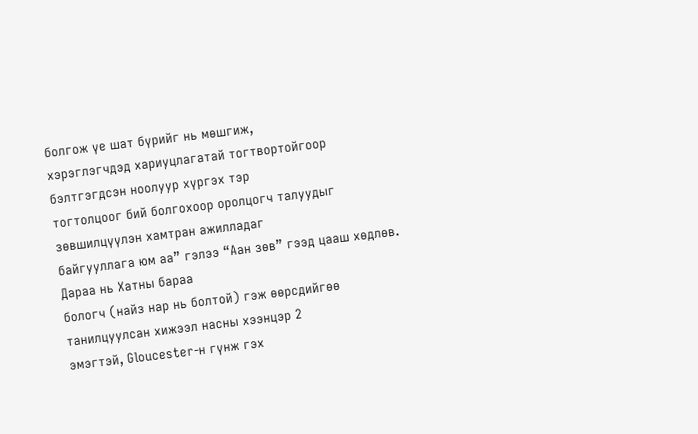болгож үе шат бүрийг нь мөшгиж,
хэрэглэгчдэд хариуцлагатай тогтвортойгоор бэлтгэгдсэн ноолуур хүргэх тэр
тогтолцоог бий болгохоор оролцогч талуудыг зөвшилцүүлэн хамтран ажилладаг
байгууллага юм аа” гэлээ “Аан зөв” гээд цааш хөдлөв. Дараа нь Хатны бараа
бологч (найз нар нь болтой) гэж өөрсдийгөө танилцуулсан хижээл насны хээнцэр 2
эмэгтэй, Gloucester-н гүнж гэх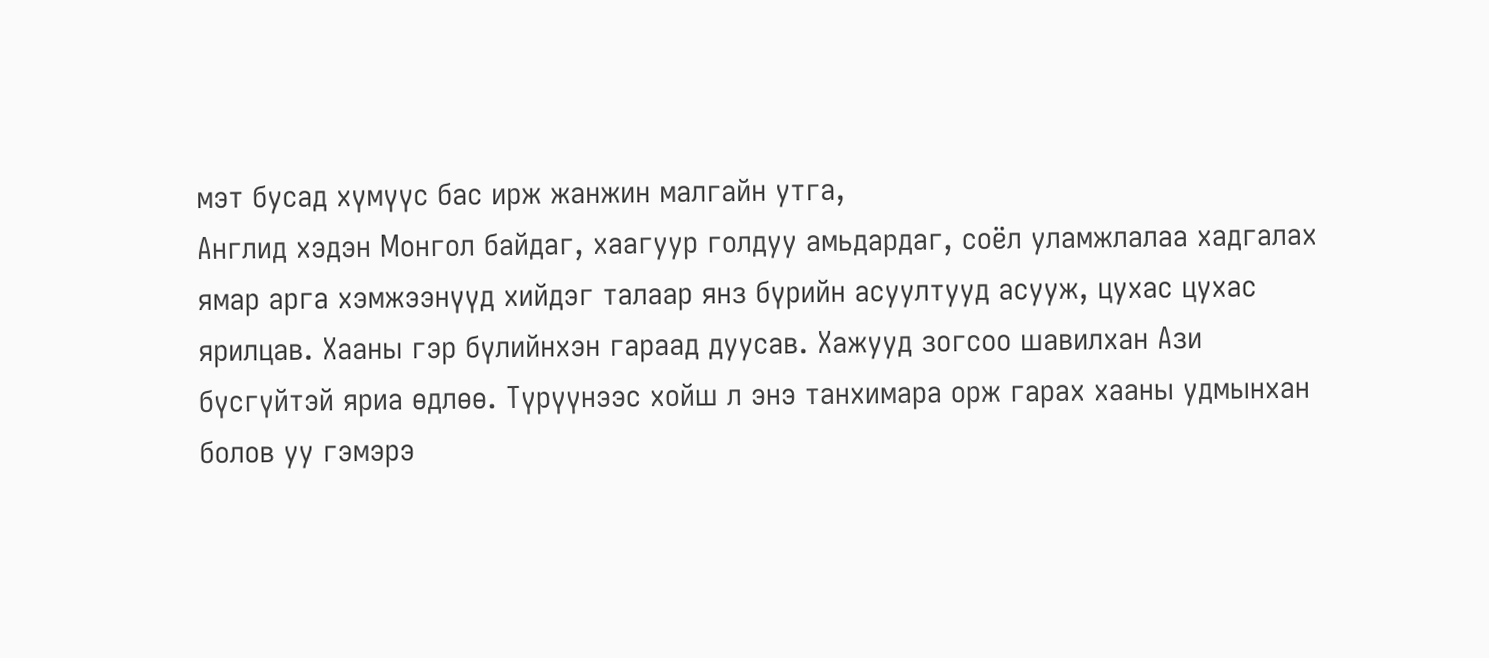мэт бусад хүмүүс бас ирж жанжин малгайн утга,
Англид хэдэн Монгол байдаг, хаагуур голдуу амьдардаг, соёл уламжлалаа хадгалах
ямар арга хэмжээнүүд хийдэг талаар янз бүрийн асуултууд асууж, цухас цухас
ярилцав. Хааны гэр бүлийнхэн гараад дуусав. Хажууд зогсоо шавилхан Ази
бүсгүйтэй яриа өдлөө. Түрүүнээс хойш л энэ танхимара орж гарах хааны удмынхан
болов уу гэмэрэ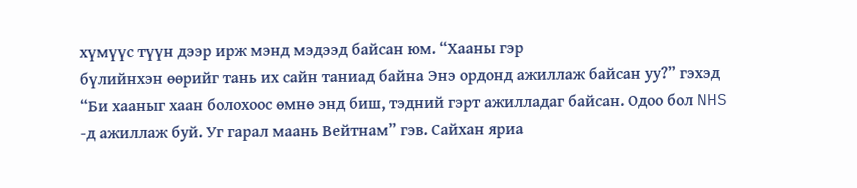хүмүүс түүн дээр ирж мэнд мэдээд байсан юм. “Хааны гэр
бүлийнхэн өөрийг тань их сайн таниад байна Энэ ордонд ажиллаж байсан уу?” гэхэд
“Би хааныг хаан болохоос өмнө энд биш, тэдний гэрт ажилладаг байсан. Одоо бол NHS
-д ажиллаж буй. Уг гарал маань Вейтнам” гэв. Сайхан яриа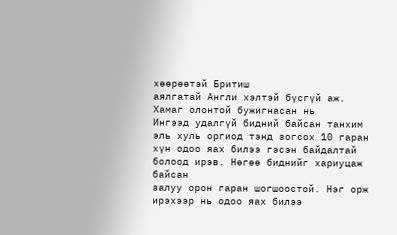хөөрөөтэй Бритиш
аялгатай Англи хэлтэй бүсгүй аж.
Хамаг олонтой бужигнасан нь
Ингээд удалгүй бидний байсан танхим эль хуль оргиод тэнд зогсох 10 гаран
хүн одоо яах билээ гэсэн байдалтай болоод ирэв. Нөгөө биднийг хариуцаж байсан
залуу орон гаран шогшоостой. Нэг орж ирэхээр нь одоо яах билээ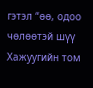гэтэл “өө, одоо
чөлөөтэй шүү Хажуугийн том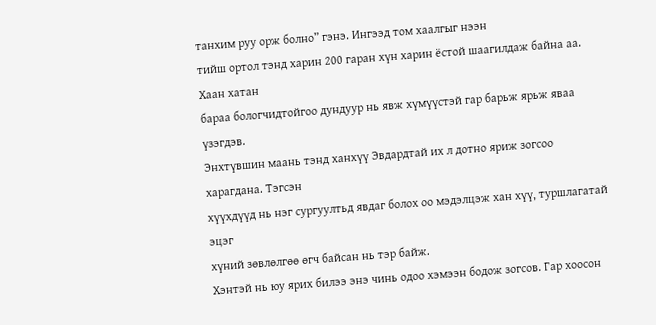танхим руу орж болно” гэнэ. Ингээд том хаалгыг нээн
тийш ортол тэнд харин 200 гаран хүн харин ёстой шаагилдаж байна аа. Хаан хатан
бараа бологчидтойгоо дундуур нь явж хүмүүстэй гар барьж ярьж яваа үзэгдэв.
Энхтүвшин маань тэнд ханхүү Эвдардтай их л дотно яриж зогсоо харагдана. Тэгсэн
хүүхдүүд нь нэг сургуултьд явдаг болох оо мэдэлцэж хан хүү, туршлагатай эцэг
хүний зөвлөлгөө өгч байсан нь тэр байж.
Хэнтэй нь юу ярих билээ энэ чинь одоо хэмээн бодож зогсов. Гар хоосон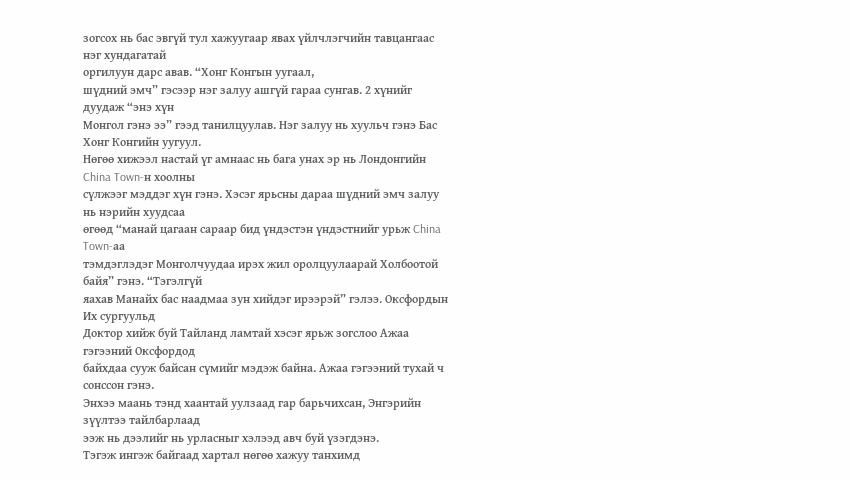зогсох нь бас эвгүй тул хажуугаар явах үйлчлэгчийн тавцангаас нэг хундагатай
оргилуун дарс авав. “Хонг Конгын уугаал,
шүдний эмч” гэсээр нэг залуу ашгүй гараа сунгав. 2 хүнийг дуудаж “энэ хүн
Монгол гэнэ ээ” гээд танилцуулав. Нэг залуу нь хуульч гэнэ Бас Хонг Конгийн уугуул.
Нөгөө хижээл настай үг амнаас нь бага унах эр нь Лондонгийн China Town-н хоолны
сүлжээг мэддэг хүн гэнэ. Хэсэг ярьсны дараа шүдний эмч залуу нь нэрийн хуудсаа
өгөөд “манай цагаан сараар бид үндэстэн үндэстнийг урьж China Town-аа
тэмдэглэдэг Монголчуудаа ирэх жил оролцуулаарай Холбоотой байя” гэнэ. “Тэгэлгүй
яахав Манайх бас наадмаа зун хийдэг ирээрэй” гэлээ. Оксфордын Их сургуульд
Доктор хийж буй Тайланд ламтай хэсэг ярьж зогслоо Ажаа гэгээний Оксфордод
байхдаа сууж байсан сүмийг мэдэж байна. Ажаа гэгээний тухай ч сонссон гэнэ.
Энхээ маань тэнд хаантай уулзаад гар барьчихсан, Энгэрийн зүүлтээ тайлбарлаад
ээж нь дээлийг нь урласныг хэлээд авч буй үзэгдэнэ.
Тэгэж ингэж байгаад хартал нөгөө хажуу танхимд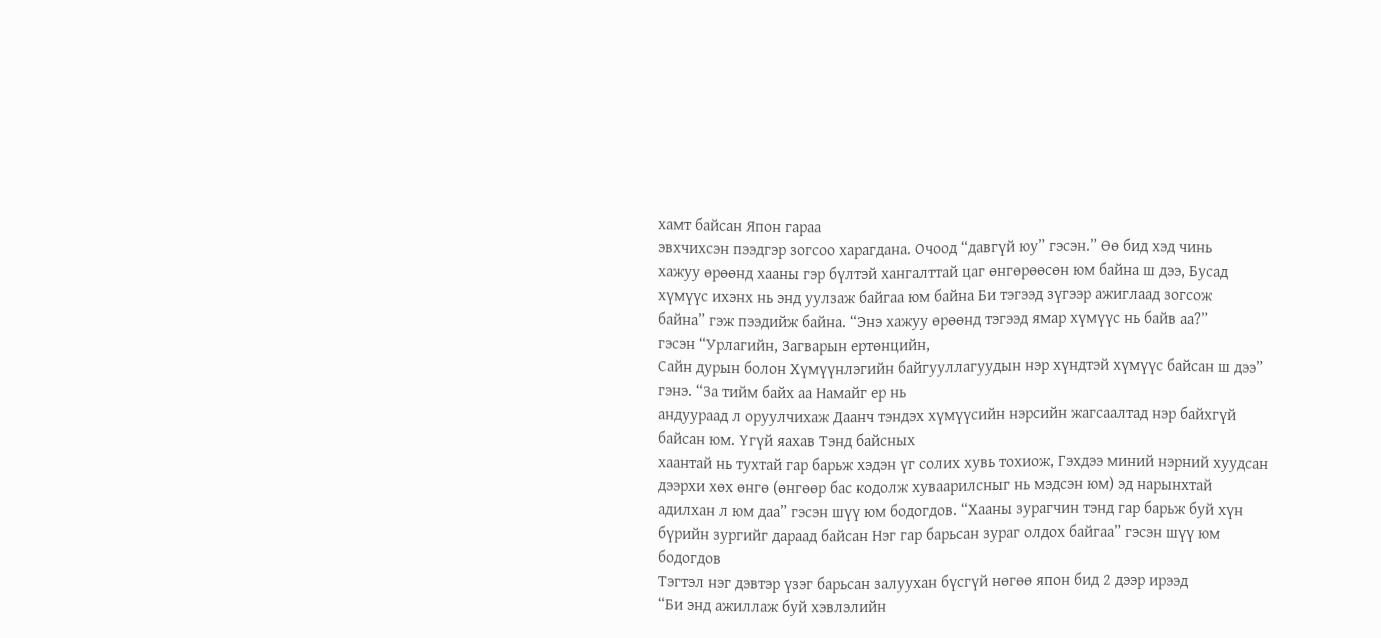хамт байсан Япон гараа
эвхчихсэн пээдгэр зогсоо харагдана. Очоод “давгүй юу” гэсэн.” Өө бид хэд чинь
хажуу өрөөнд хааны гэр бүлтэй хангалттай цаг өнгөрөөсөн юм байна ш дээ, Бусад
хүмүүс ихэнх нь энд уулзаж байгаа юм байна Би тэгээд зүгээр ажиглаад зогсож
байна” гэж пээдийж байна. “Энэ хажуу өрөөнд тэгээд ямар хүмүүс нь байв аа?”
гэсэн “Урлагийн, Загварын ертөнцийн,
Сайн дурын болон Хүмүүнлэгийн байгууллагуудын нэр хүндтэй хүмүүс байсан ш дээ”
гэнэ. “За тийм байх аа Намайг ер нь
андуураад л оруулчихаж Даанч тэндэх хүмүүсийн нэрсийн жагсаалтад нэр байхгүй
байсан юм. Үгүй яахав Тэнд байсных
хаантай нь тухтай гар барьж хэдэн үг солих хувь тохиож, Гэхдээ миний нэрний хуудсан
дээрхи хөх өнгө (өнгөөр бас кодолж хуваарилсныг нь мэдсэн юм) эд нарынхтай
адилхан л юм даа” гэсэн шүү юм бодогдов. “Хааны зурагчин тэнд гар барьж буй хүн
бүрийн зургийг дараад байсан Нэг гар барьсан зураг олдох байгаа” гэсэн шүү юм
бодогдов
Тэгтэл нэг дэвтэр үзэг барьсан залуухан бүсгүй нөгөө япон бид 2 дээр ирээд
“Би энд ажиллаж буй хэвлэлийн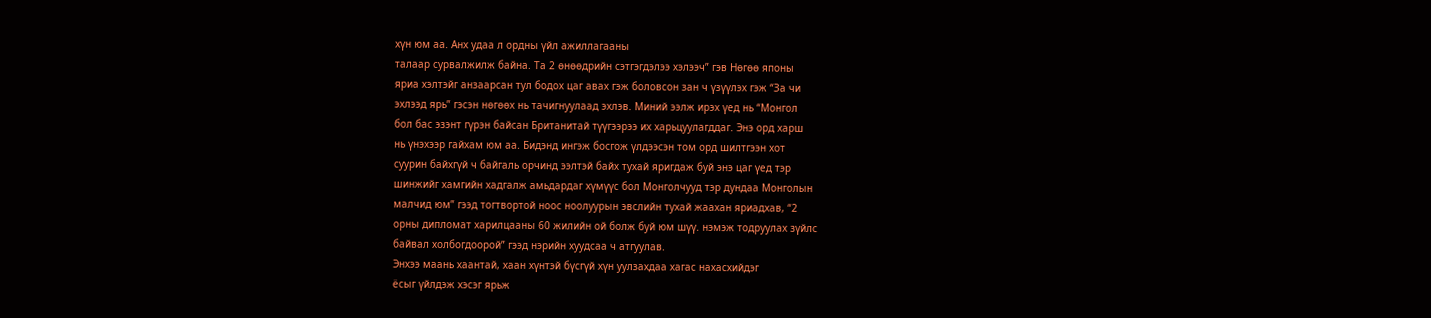хүн юм аа. Анх удаа л ордны үйл ажиллагааны
талаар сурвалжилж байна. Та 2 өнөөдрийн сэтгэгдэлээ хэлээч” гэв Нөгөө японы
яриа хэлтэйг анзаарсан тул бодох цаг авах гэж боловсон зан ч үзүүлэх гэж “За чи
эхлээд ярь” гэсэн нөгөөх нь тачигнуулаад эхлэв. Миний ээлж ирэх үед нь “Монгол
бол бас эзэнт гүрэн байсан Британитай түүгээрээ их харьцуулагддаг. Энэ орд харш
нь үнэхээр гайхам юм аа. Бидэнд ингэж босгож үлдээсэн том орд шилтгээн хот
суурин байхгүй ч байгаль орчинд ээлтэй байх тухай яригдаж буй энэ цаг үед тэр
шинжийг хамгийн хадгалж амьдардаг хүмүүс бол Монголчууд тэр дундаа Монголын
малчид юм” гээд тогтвортой ноос ноолуурын эвслийн тухай жаахан яриадхав, “2
орны дипломат харилцааны 60 жилийн ой болж буй юм шүү. нэмэж тодруулах зүйлс
байвал холбогдоорой” гээд нэрийн хуудсаа ч атгуулав.
Энхээ маань хаантай, хаан хүнтэй бүсгүй хүн уулзахдаа хагас нахасхийдэг
ёсыг үйлдэж хэсэг ярьж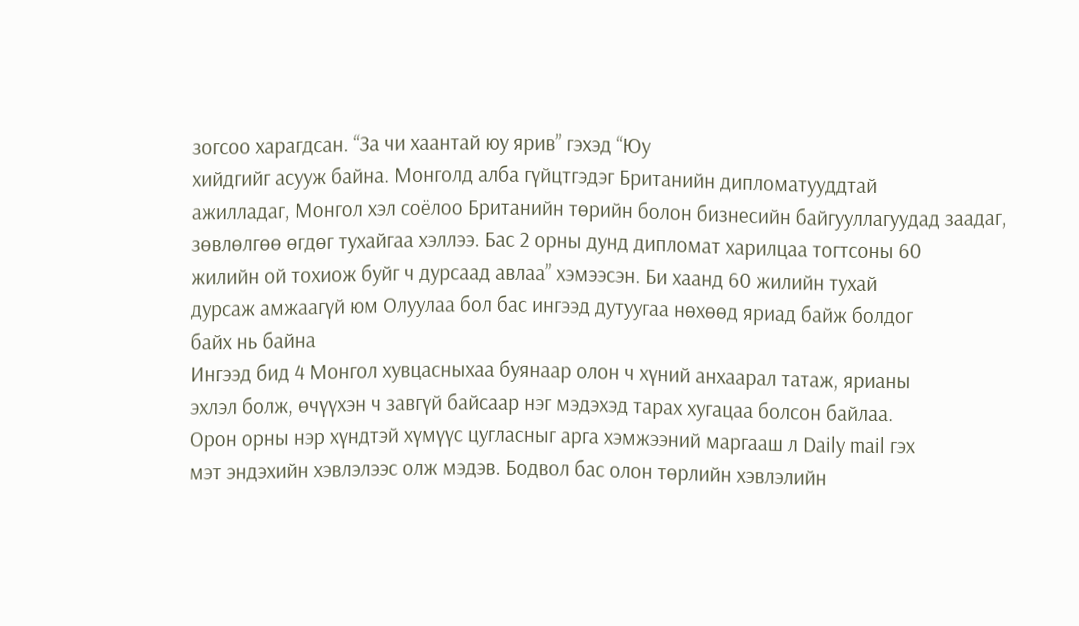зогсоо харагдсан. “За чи хаантай юу ярив” гэхэд “Юу
хийдгийг асууж байна. Монголд алба гүйцтгэдэг Британийн дипломатууддтай
ажилладаг, Монгол хэл соёлоо Британийн төрийн болон бизнесийн байгууллагуудад заадаг,
зөвлөлгөө өгдөг тухайгаа хэллээ. Бас 2 орны дунд дипломат харилцаа тогтсоны 60
жилийн ой тохиож буйг ч дурсаад авлаа” хэмээсэн. Би хаанд 60 жилийн тухай
дурсаж амжаагүй юм Олуулаа бол бас ингээд дутуугаа нөхөөд яриад байж болдог
байх нь байна
Ингээд бид 4 Монгол хувцасныхаа буянаар олон ч хүний анхаарал татаж, ярианы
эхлэл болж, өчүүхэн ч завгүй байсаар нэг мэдэхэд тарах хугацаа болсон байлаа.
Орон орны нэр хүндтэй хүмүүс цугласныг арга хэмжээний маргааш л Daily mail гэх
мэт эндэхийн хэвлэлээс олж мэдэв. Бодвол бас олон төрлийн хэвлэлийн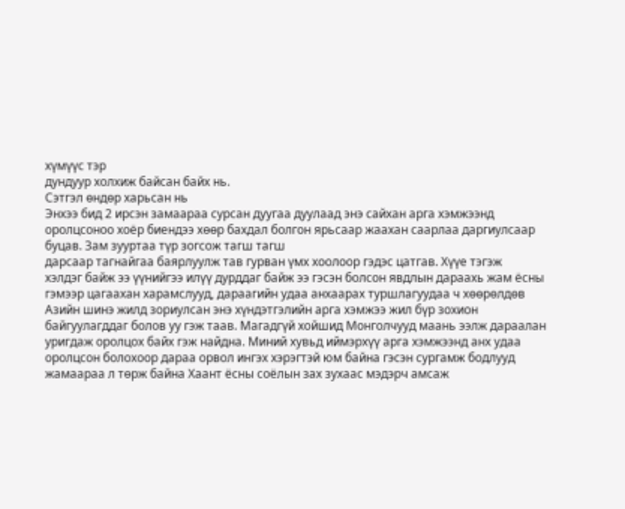хүмүүс тэр
дундуур холхиж байсан байх нь.
Сэтгэл өндөр харьсан нь
Энхээ бид 2 ирсэн замаараа сурсан дуугаа дуулаад энэ сайхан арга хэмжээнд
оролцсоноо хоёр биендээ хөөр бахдал болгон ярьсаар жаахан саарлаа даргиулсаар
буцав. Зам зууртаа түр зогсож тагш тагш
дарсаар тагнайгаа баярлуулж тав гурван үмх хоолоор гэдэс цатгав. Хүүе тэгэж
хэлдэг байж ээ үүнийгээ илүү дурддаг байж ээ гэсэн болсон явдлын дараахь жам ёсны
гэмээр цагаахан харамслууд, дараагийн удаа анхаарах туршлагуудаа ч хөөрөлдөв
Азийн шинэ жилд зориулсан энэ хүндэтгэлийн арга хэмжээ жил бүр зохион
байгуулагддаг болов уу гэж таав. Магадгүй хойшид Монголчууд маань ээлж дараалан
уригдаж оролцох байх гэж найдна. Миний хувьд иймэрхүү арга хэмжээнд анх удаа
оролцсон болохоор дараа орвол ингэх хэрэгтэй юм байна гэсэн сургамж бодлууд
жамаараа л төрж байна Хаант ёсны соёлын зах зухаас мэдэрч амсаж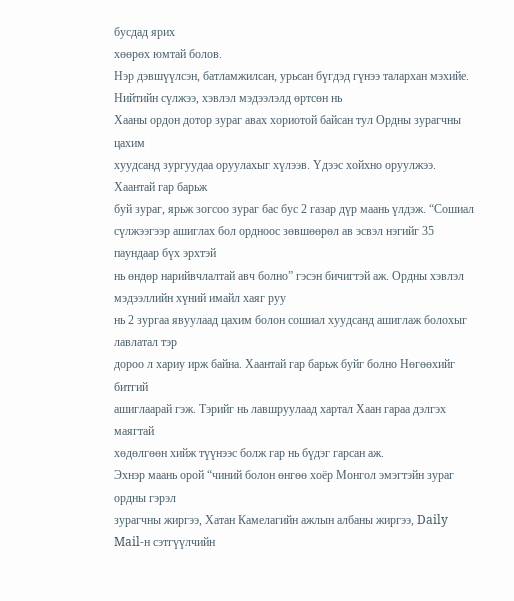бусдад ярих
хөөрөх юмтай болов.
Нэр дэвшүүлсэн, батламжилсан, урьсан бүгдэд гүнээ талархан мэхийе.
Нийтийн сүлжээ, хэвлэл мэдээлэлд өртсөн нь
Хааны ордон дотор зураг авах хориотой байсан тул Ордны зурагчны цахим
хуудсанд зургуудаа оруулахыг хүлээв. Үдээс хойхно оруулжээ. Хаантай гар барьж
буй зураг, ярьж зогсоо зураг бас бус 2 газар дүр маань үлдэж. “Сошиал
сүлжээгээр ашиглах бол ордноос зөвшөөрөл ав эсвэл нэгийг 35 паундаар бүх эрхтэй
нь өндөр нарийвчлалтай авч болно” гэсэн бичигтэй аж. Ордны хэвлэл мэдээллийн хүний имайл хаяг руу
нь 2 зургаа явуулаад цахим болон сошиал хуудсанд ашиглаж болохыг лавлатал тэр
дороо л хариу ирж байна. Хаантай гар барьж буйг болно Нөгөөхийг битгий
ашиглаарай гэж. Тэрийг нь лавшруулаад хартал Хаан гараа дэлгэх маягтай
хөдөлгөөн хийж түүнээс болж гар нь бүдэг гарсан аж.
Эхнэр маань орой “чиний болон өнгөө хоёр Монгол эмэгтэйн зураг ордны гэрэл
зурагчны жиргээ, Хатан Камелагийн ажлын албаны жиргээ, Daily Mail-н сэтгүүлчийн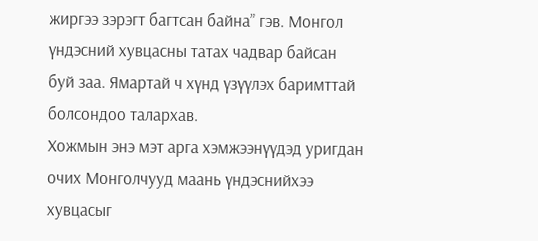жиргээ зэрэгт багтсан байна” гэв. Монгол үндэсний хувцасны татах чадвар байсан
буй заа. Ямартай ч хүнд үзүүлэх баримттай болсондоо талархав.
Хожмын энэ мэт арга хэмжээнүүдэд уригдан очих Монголчууд маань үндэснийхээ
хувцасыг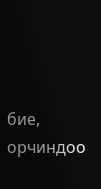бие, орчиндоо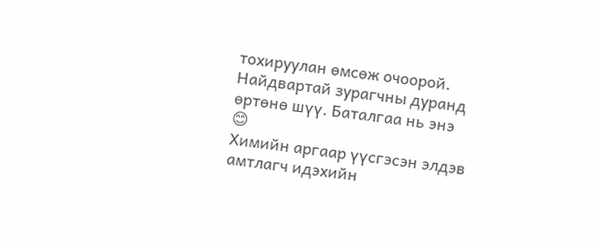тохируулан өмсөж очоорой. Найдвартай зурагчны дуранд
өртөнө шүү. Баталгаа нь энэ 😊
Химийн аргаар үүсгэсэн элдэв амтлагч идэхийн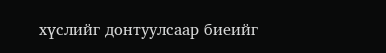хүслийг донтуулсаар биеийг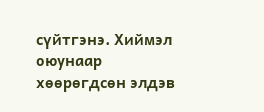сүйтгэнэ. Хиймэл оюунаар хөөрөгдсөн элдэв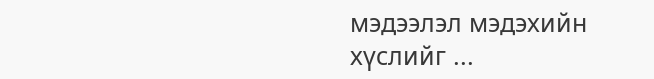мэдээлэл мэдэхийн хүслийг ...